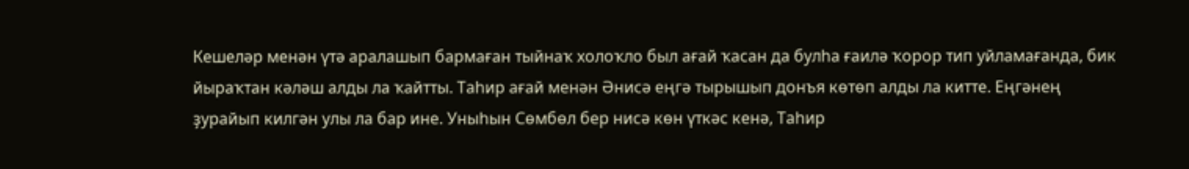Кешеләр менән үтә аралашып бармаған тыйнаҡ холоҡло был ағай ҡасан да булһа ғаилә ҡорор тип уйламағанда, бик йыраҡтан кәләш алды ла ҡайтты. Таһир ағай менән Әнисә еңгә тырышып донъя көтөп алды ла китте. Еңгәнең ҙурайып килгән улы ла бар ине. Уныһын Сөмбөл бер нисә көн үткәс кенә, Таһир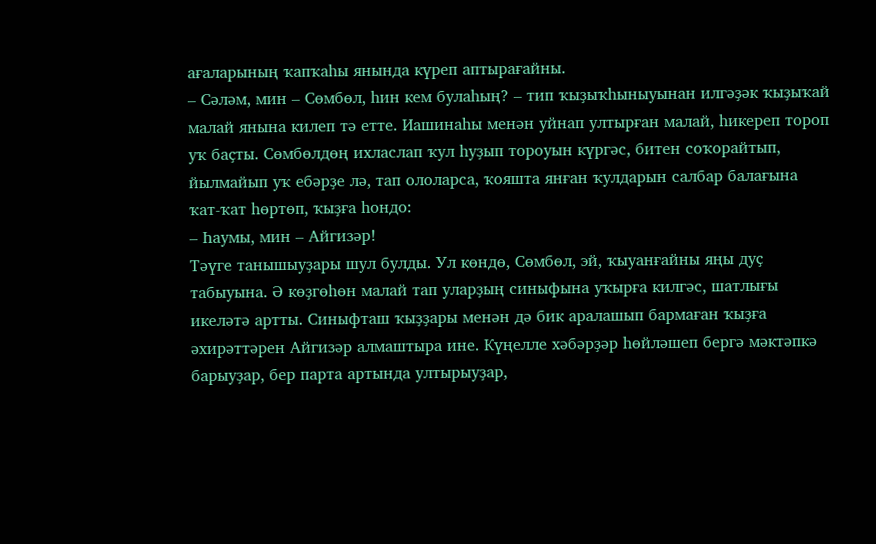ағаларының ҡапҡаһы янында күреп аптырағайны.
– Сәләм, мин – Сөмбөл, һин кем булаһың? – тип ҡыҙыҡһыныуынан илгәҙәк ҡыҙыҡай малай янына килеп тә етте. Иашинаһы менән уйнап ултырған малай, һикереп тороп уҡ баҫты. Сөмбөлдөң ихласлап ҡул һуҙып тороуын күргәс, битен соҡорайтып, йылмайып уҡ ебәрҙе лә, тап ололарса, ҡояшта янған ҡулдарын салбар балағына ҡат-ҡат һөртөп, ҡыҙға һондо:
– Һаумы, мин – Айгизәр!
Тәүге танышыуҙары шул булды. Ул көндө, Сөмбөл, эй, ҡыуанғайны яңы дуҫ табыуына. Ә көҙгөһөн малай тап уларҙың синыфына уҡырға килгәс, шатлығы икеләтә артты. Синыфташ ҡыҙҙары менән дә бик аралашып бармаған ҡыҙға әхирәттәрен Айгизәр алмаштыра ине. Күңелле хәбәрҙәр һөйләшеп бергә мәктәпкә барыуҙар, бер парта артында ултырыуҙар,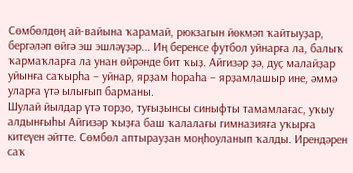Сөмбөлдөң ай-вайына ҡарамай, рюкзагын йөкмәп ҡайтыуҙар, бергәләп өйгә эш эшләүҙәр... Иң беренсе футбол уйнарға ла, балыҡ ҡармаҡларға ла унан өйрәнде бит ҡыҙ. Айгизәр ҙә, дуҫ малайҙар уйынға саҡырһа – уйнар, ярҙам һораһа – ярҙамлашыр ине, әммә уларға үтә ылығып барманы.
Шулай йылдар үтә торҙо, туғыҙынсы синыфты тамамлағас, уҡыу алдынғыһы Айгизәр ҡыҙға баш ҡалалағы гимназияға уҡырға китеүен әйтте. Сөмбөл аптырауҙан моңһоуланып ҡалды. Ирендәрен саҡ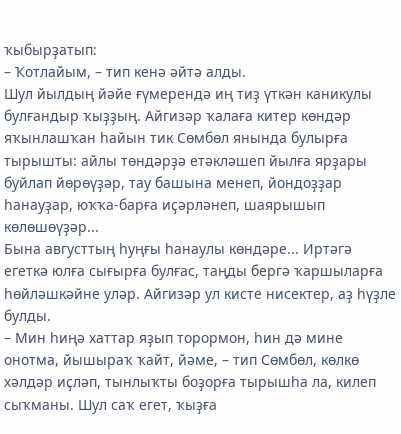ҡыбырҙатып:
– Ҡотлайым, – тип кенә әйтә алды.
Шул йылдың йәйе ғүмерендә иң тиҙ үткән каникулы булғандыр ҡыҙҙың. Айгизәр ҡалаға китер көндәр яҡынлашҡан һайын тик Сөмбөл янында булырға тырышты: айлы төндәрҙә етәкләшеп йылға ярҙары буйлап йөрөүҙәр, тау башына менеп, йондоҙҙар һанауҙар, юҡҡа-барға иҫәрләнеп, шаярышып көлөшөүҙәр...
Бына августтың һуңғы һанаулы көндәре... Иртәгә егеткә юлға сығырға булғас, таңды бергә ҡаршыларға һөйләшкәйне уләр. Айгизәр ул кисте нисектер, аҙ һүҙле булды.
– Мин һиңә хаттар яҙып торормон, һин дә мине онотма, йышыраҡ ҡайт, йәме, – тип Сөмбөл, көлкө хәлдәр иҫләп, тынлыҡты боҙорға тырышһа ла, килеп сыҡманы. Шул саҡ егет, ҡыҙға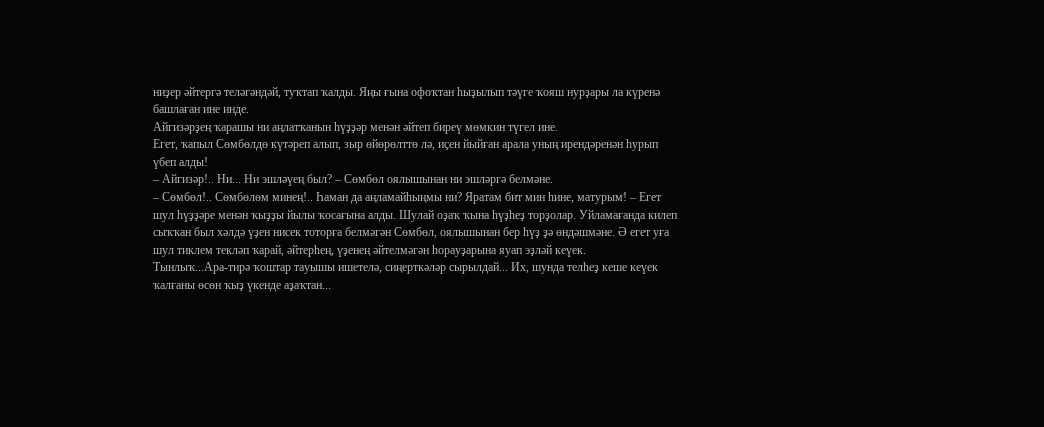ниҙер әйтергә теләгәндәй, туҡтап ҡалды. Яңы ғына офоҡтан һыҙылып тәүге ҡояш нурҙары ла күренә башлаған ине инде.
Айгизәрҙең ҡарашы ни аңлатҡанын һүҙҙәр менән әйтеп биреү мөмкин түгел ине.
Егет, ҡапыл Сөмбөлдө күтәреп алып, зыр өйөрөлттө лә, иҫен йыйған арала уның ирендәренән һурып үбеп алды!
– Айгизәр!.. Ни... Ни эшләүең был? – Сөмбөл оялышынан ни эшләргә белмәне.
– Сөмбөл!.. Сөмбөлөм минең!.. Һаман да аңламайһыңмы ни? Яратам бит мин һине, матурым! – Егет шул һүҙҙәре менән ҡыҙҙы йылы ҡосағына алды. Шулай оҙаҡ ҡына һүҙһеҙ торҙолар. Уйламағанда килеп сыҡҡан был хәлдә үҙен нисек тоторға белмәгән Сөмбөл, оялышынан бер һүҙ ҙә өндәшмәне. Ә егет уға шул тиклем текләп ҡарай, әйтерһең, үҙенең әйтелмәгән һорауҙарына яуап эҙләй кеүек.
Тынлыҡ...Ара-тирә ҡоштар тауышы ишетелә, сиңерткәләр сырылдай... Их, шунда телһеҙ кеше кеүек ҡалғаны өсөн ҡыҙ үкенде аҙаҡтан...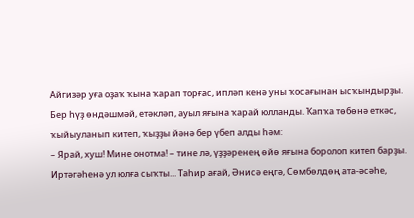Айгизәр уға оҙаҡ ҡына ҡарап торғас, ипләп кенә уны ҡосағынан ысҡындырҙы. Бер һүҙ өндәшмәй, етәкләп, ауыл яғына ҡарай юлланды. Ҡапҡа төбөнә еткәс, ҡыйыуланып китеп, ҡыҙҙы йәнә бер үбеп алды һәм:
– Ярай, хуш! Мине онотма! – тине лә, үҙҙәренең өйө яғына боролоп китеп барҙы.
Иртәгәһенә ул юлға сыҡты... Таһир ағай, Әнисә еңгә, Сөмбөлдөң ата-әсәһе,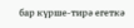бар күрше-тирә егеткә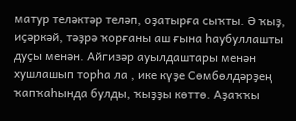матур теләктәр теләп, оҙатырға сыҡты. Ә ҡыҙ, иҫәркәй, тәҙрә ҡорғаны аш ғына һаубуллашты дуҫы менән. Айгизәр ауылдаштары менән хушлашып торһа ла , ике күҙе Сөмбөлдәрҙең ҡапҡаһында булды, ҡыҙҙы көттө. Аҙаҡҡы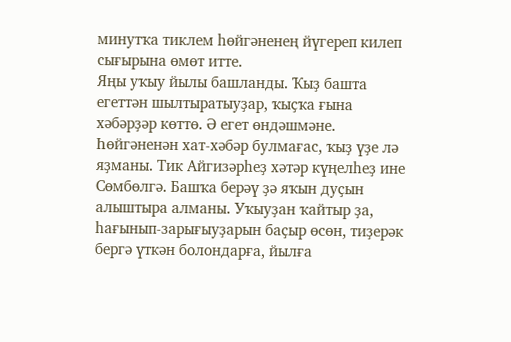минутҡа тиклем һөйгәненең йүгереп килеп сығырына өмөт итте.
Яңы уҡыу йылы башланды. Ҡыҙ башта егеттән шылтыратыуҙар, ҡыҫҡа ғына хәбәрҙәр көттө. Ә егет өндәшмәне. Һөйгәненән хат-хәбәр булмағас, ҡыҙ үҙе лә яҙманы. Тик Айгизәрһеҙ хәтәр күңелһеҙ ине Сөмбөлгә. Башҡа берәү ҙә яҡын дуҫын алыштыра алманы. Уҡыуҙан ҡайтыр ҙа, һағынып-зарығыуҙарын баҫыр өсөн, тиҙерәк бергә үткән болондарға, йылға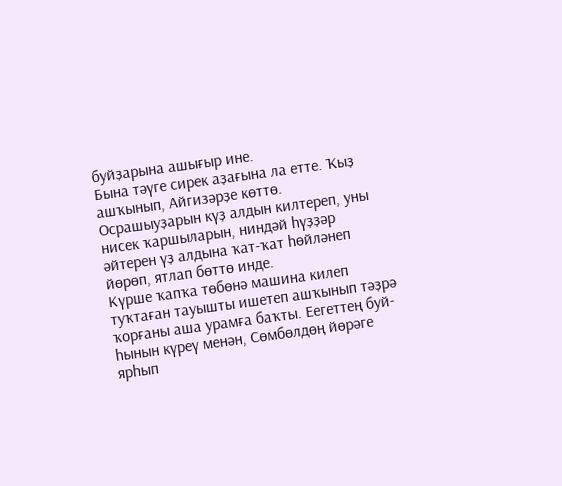буйҙарына ашығыр ине.
Бына тәүге сирек аҙағына ла етте. Ҡыҙ ашҡынып, Айгизәрҙе көттө. Осрашыуҙарын күҙ алдын килтереп, уны нисек ҡаршыларын, ниндәй һүҙҙәр әйтерен үҙ алдына ҡат-ҡат һөйләнеп йөрөп, ятлап бөттө инде.
Күрше ҡапҡа төбөнә машина килеп туҡтаған тауышты ишетеп ашҡынып тәҙрә ҡорғаны аша урамға баҡты. Еегеттең буй-һынын күреү менән, Сөмбөлдөң йөрәге ярһып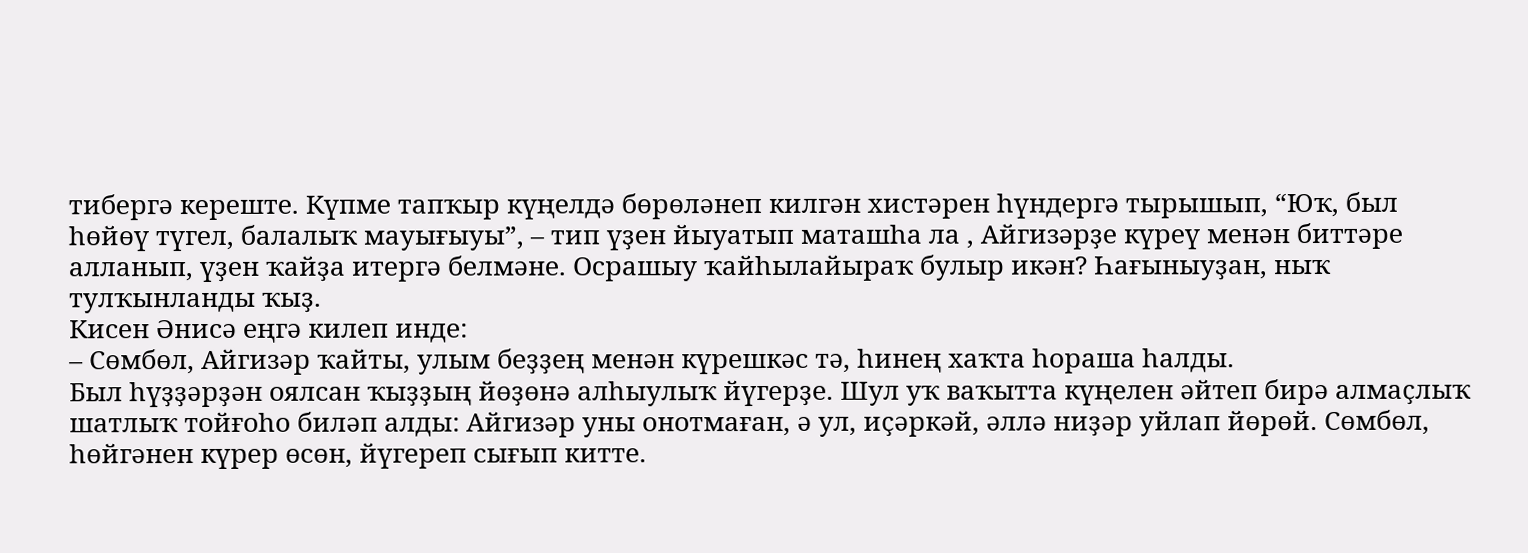тибергә кереште. Күпме тапҡыр күңелдә бөрөләнеп килгән хистәрен һүндергә тырышып, “Юҡ, был һөйөү түгел, балалыҡ мауығыуы”, – тип үҙен йыуатып маташһа ла , Айгизәрҙе күреү менән биттәре алланып, үҙен ҡайҙа итергә белмәне. Осрашыу ҡайһылайыраҡ булыр икән? Һағыныуҙан, ныҡ тулҡынланды ҡыҙ.
Кисен Әнисә еңгә килеп инде:
– Сөмбөл, Айгизәр ҡайты, улым беҙҙең менән күрешкәс тә, һинең хаҡта һораша һалды.
Был һүҙҙәрҙән оялсан ҡыҙҙың йөҙөнә алһыулыҡ йүгерҙе. Шул уҡ ваҡытта күңелен әйтеп бирә алмаҫлыҡ шатлыҡ тойғоһо биләп алды: Айгизәр уны онотмаған, ә ул, иҫәркәй, әллә ниҙәр уйлап йөрөй. Сөмбөл, һөйгәнен күрер өсөн, йүгереп сығып китте.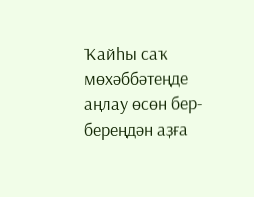Ҡайһы саҡ мөхәббәтеңде аңлау өсөн бер-береңдән аҙға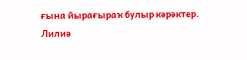ғына йырағыраҡ булыр кәрәктер.
Лилиә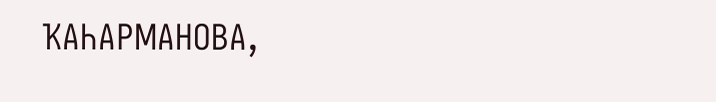ҠАҺАРМАНОВА,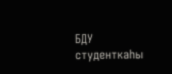БДУ студенткаһы